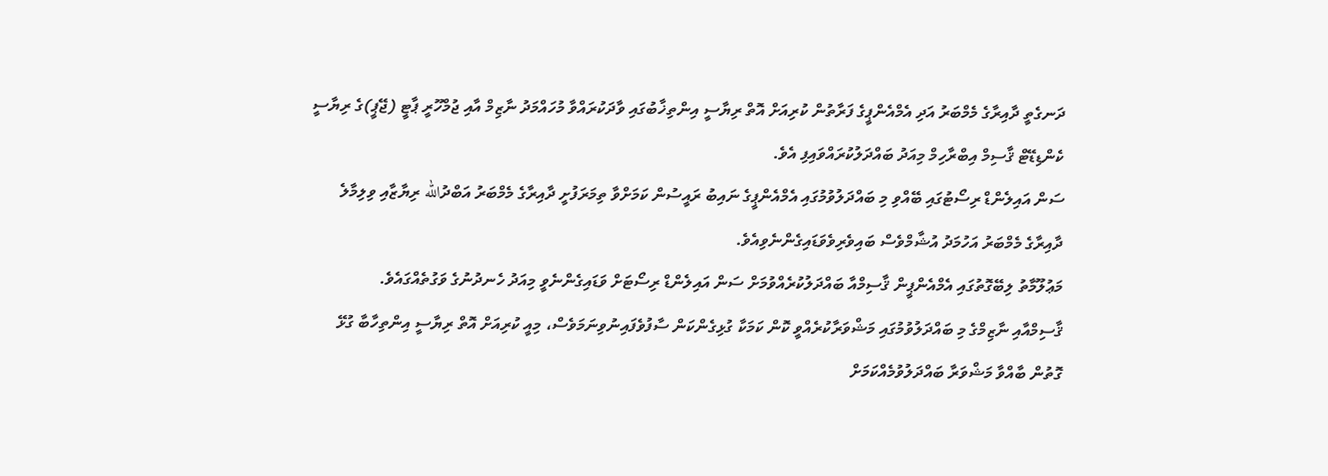ދަނގެތީ ދާއިރާގެ މެމްބަރު އަދި އެމްއެންޕީގެ ފަރާތުން ކުރިއަށް އޮތް ރިޔާސީ އިންތިޚާބުގައި ވާދަކުރައްވާ މުހައްމަދު ނާޒިމް އާއި ޖުމްހޫރީ ޕާޓީ (ޖޭޕީ)ގެ ރިޔާސީ ކެންޑިޑޭޓް ޤާސިމް އިބްރާހިމް މިއަދު ބައްދަލުކުރައްވައިފި އެވެ.
ސަން އައިލެންޑް ރިސޯޓުގައި ބޭއްވި މި ބައްދަލުވުމުގައި އެމްއެންޕީގެ ނައިބު ރައީސުން ކަމަށްވާ ތިމަރަފުށީ ދާއިރާގެ މެމްބަރު އަބްދުالله ރިޔާޒާއި ވިލިމާލެ ދާއިރާގެ މެމްބަރު އަހުމަދު އުޝާމްވެސް ބައިވެރިވެވަޑައިގެންނެވިއެވެ.
މަޢުލޫމާތު ލިބޭގޮތުގައި އެމްއެންޕީން ޤާސިމްއާ ބައްދަލުކުރެއްވުމަށް ސަން އައިލެންޑް ރިސޯޓަށް ވަޑައިގެންނެވީ މިއަދު ހެނދުނުގެ ވަގުތެއްގައެވެ.
ޤާސިމްއާއި ނާޒިމްގެ މި ބައްދަލުވުމުގައި މަޝްވަރާކުރެއްވީ ކޮން ކަމަކާ ގުޅިގެންކަން ސާފުވެފައިނުވިނަމަވެސް، މިއީ ކުރިއަށް އޮތް ރިޔާސީ އިންތިހާބާ ގުޅޭ ގޮތުން ބާއްވާ މަޝްވަރާ ބައްދަލުވުމެއްކަމަށް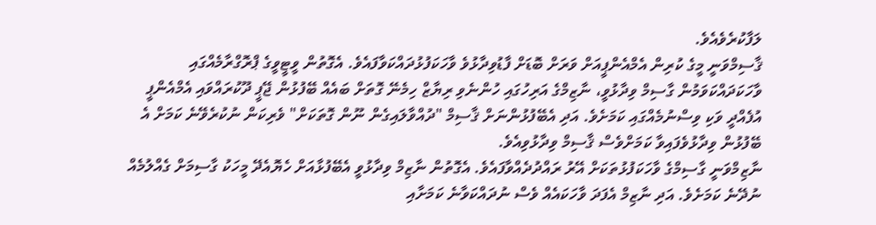ލަފާކުރެވެއެވެ.
ޤާސިމްވަނީ މީގެ ކުރިން އެމްއެންޕީއަށް ވަރަށް ބޮޑަށް ފާޑުވިދާޅުވެ ވާހަކަފުޅުދައްކަވާފައެވެ. އެގޮތުން ވީޓީވީގެ ޕްރޮގްރާމެއްގައި ވާހަކަދައްކަވަމުން ގާސިމް ވިދާޅުވީ، ނާޒިމްގެ އަރިހުގައި ހުންނެވި ރިޔާޒް ހިމެނޭ ގޮތަށް ބައެއް ބޭފުޅުން ޖޭޕީ ދޫކުރައްވައި އެމްއެންޕީ އުފެއްދީ ވަކި ވިސްނުމެއްގައި ކަމަށެވެ. އަދި އެބޭފުޅުންނަށް ޤާސިމް "ދުއްވާލައިގެން ނޫން ގޮތަކަށް" ވެރިކަން ނުކުރެވޭނެ ކަމަށް އެ ބޭފުޅުން ވިދާޅުވެފައިވާ ކަމަށްވެސް ޤާސިމް ވިދާޅުވިއެވެ.
ނާޒިމްވަނީ ގާސިމްގެ ވާހަކަފުޅުތަކަށް އޭރު ރައްދުދެއްވާފައެވެ. އެގޮތުން ނާޒިމް ވިދާޅުވީ އެބޭފުޅާއަށް ހެޔޮއެދޭ މީހަކު ގާސިމަށް ގެއްލުމެއް ނުދޭނެ ކަމަށެވެ. އަދި ނާޒިމް އެފަދަ ވާހަކައެއް ވެސް ނުދައްކަވާނެ ކަމަށާއި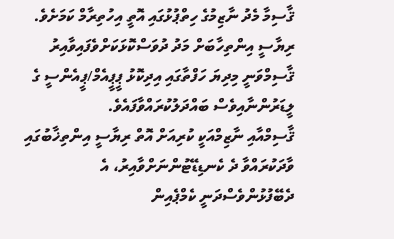ޤާސިމާ މެދު ނާޒިމުގެ ހިތްޕުޅުގައި އޮތީ އިހުތިރާމް ކަމަށެވެ.
ރިޔާސީ އިންތިހާބަށް މަދު ދުވަސްކޮޅަކަށްވެފައިވާއިރު ޤާސިމްވަނީ މިދިޔަ ހަފްތާގައި އިދިކޮޅު ޕީޕީއެމް/ޕީއެންސީ ގެ ލީޑަރުންނާއިވެސް ބައްދަލުކުރައްވާފައެވެ.
ޤާސިމްއާއި ނާޒިމްއަކީ ކުރިއަށް އޮތް ރިޔާސީ އިންތިޚާބުގައި ވާދަކުރައްވާ ދެ ކެނޑިޑޭޓުންނަށްވާއިރު، އެ ދެބޭފުޅުންވެސްދަނީ ކެމްޕެއިން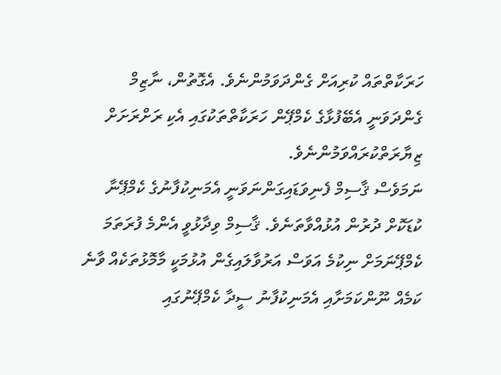ހަރަކާތްތައް ކުރިއަށް ގެންދަވަމުންނެވެ. އެގޮތުން، ނާޒިމް ގެންދަވަނީ އެބޭފުޅާގެ ކެމްޕޭން ހަރަކާތްތަކުގައި އެކި ރަށްރަށަށް ޒިޔާރަތްކުރައްވަމުންނެވެ.
ނަމަވެސް ޤާސިމް ފެނިވަޑައިގަންނަވަނީ އެމަނިކުފާނުގެ ކެމްޕޭނާ ކުޑަކޮށް ދުރުން އުޅުއްވާތަނެވެ. ޤާސިމް ވިދާޅުވީ އެންމެ ފުރަތަމަ ކެމްޕޭނަމަށް ނިކުމެ އަވަސް އަރުވާލައިގެން އުޅުމަކީ މާމޮޅުތަކެއް ވާނެ ކަމެއް ނޫންކަމަށާއި އެމަނިކުފާނު ސީދާ ކެމްޕޭނުގައި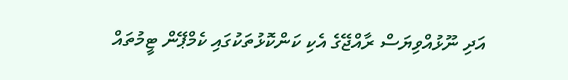އަދި ނޫޅުއްވިޔަސް ރާއްޖޭގެ އެކި ކަންކޮޅުތަކުގައި ކެމްޕޭން ޓީމުތައް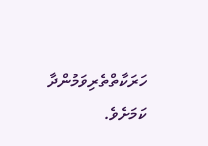ހަރަކާތްތެރިވަމުންދާ ކަމަށެވެ.